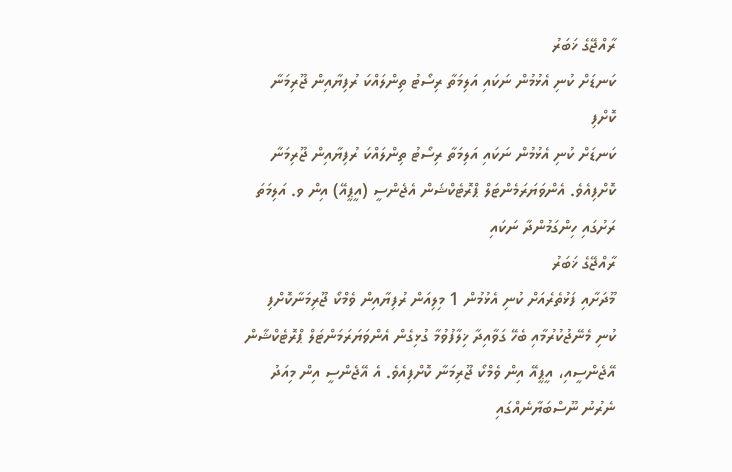ރާއްޖޭގެ ޚަބަރު
ކަނޑަށް ކުނި އެޅުމުން ނަކައި އަލިމަތާ ރިސޯޓު ތިންލައްކަ ރުފިޔާއިން ޖޫރިމަނާ ކޮށްފި
ކަނޑަށް ކުނި އެޅުމުން ނަކައި އަލިމަތާ ރިސޯޓު ތިންލައްކަ ރުފިޔާއިން ޖޫރިމަނާ ކޮށްފިއެވެ. އެންވަޔަރަމެންޓަލް ޕްރޮޓެކްޝަން އެޖެންސީ (އީޕީއޭ) އިން ވ. އަލިމަތަ ރަށުގައި ހިންގަމުންދާ ނަކައި
ރާއްޖޭގެ ޚަބަރު
މޫދަށާއި ފަޅުތެރެއަށް ކުނި އެޅުމުން 1 މިލިއަން ރުފިޔާއިން ވެމްކޯ ޖޫރިމަނާކޮށްފި
ކުނި މެނޭޖުކުރުމާއި ބެހޭ ގަވާއިދާ ޚިލާފުވުމާ ގުޅިގެން އެންވަޔަރަމަންޓަލް ޕްރޮޓެކްޝާން އޭޖެންސީއި، އީޕީއޭ އިން ވެމްކޯ ޖޫރިމަނާ ކޮށްފިއެވެ. އެ އޭޖެންސީ އިން މިއަދު ނެރުނު ނޫސްބަޔާނެއްގައި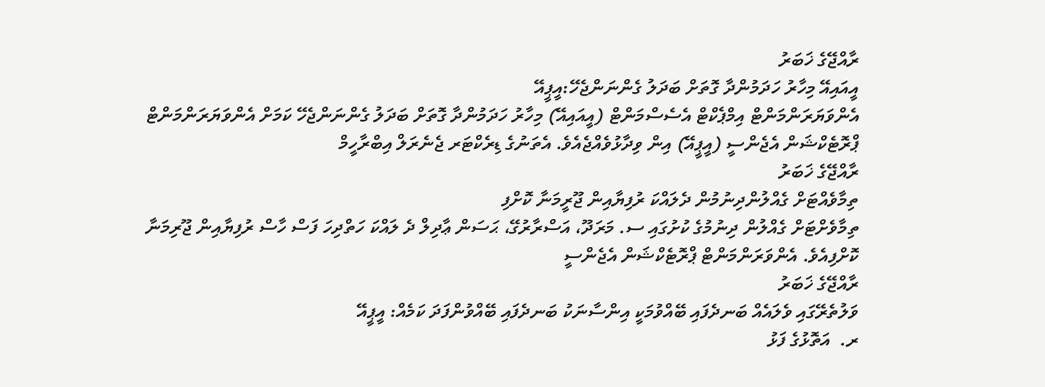ރާއްޖޭގެ ޚަބަރު
އީއައިއޭ މިހާރު ހަދަމުންދާ ގޮތަށް ބަދަލު ގެންނަންޖެހޭ:އީޕީއޭ
އެންވަޔަރަންމަންޓް އިމްޕެކްޓް އެސެސްމަންޓް (އީއައިއޭ) މިހާރު ހަދަމުންދާ ގޮތަށް ބަދަލު ގެންނަންޖެހޭ ކަމަށް އެންވަޔަރަންމަންޓް ޕްރޮޓެކްޝަން އެޖެންސީ (އީޕީއޭ) އިން ވިދާޅުވެއްޖެއެވެ. އެތަނުގެ ޑިރެކްޓަރ ޖެނެރަލް އިބްރާހީމް
ރާއްޖޭގެ ޚަބަރު
ތިމާވެއްޓަށް ގެއްލުންދިނުމުން ދެލައްކަ ރުފިޔާއިން ޖޫރީމަނާ ކޮށްފި
ތިމާވެށްޓަށް ގެއްލުން ދިނުމުގެ ކުށުގައި ސ. މަރަދޫ، އަސްރާރުގޭ، ޙަސަން ޢާދިލް ދެ ލައްކަ ހަތްދިހަ ފަސް ހާސް ރުފިޔާއިން ޖޫރިމަނާ ކޮށްފިއެވެ. އެންވަރަންމަންޓް ޕްރޮޓެކްޝަން އެޖެންސީ
ރާއްޖޭގެ ޚަބަރު
ވަލުތެރޭގައި ވެލައެއް ބަނދެފައި ބޭއްވުމަކީ އިންސާނަކު ބަނދެފައި ބޭއްވުންފަދަ ކަމެއް: އީޕީއޭ
ރ.  އަތޮޅުގެ ފަޅު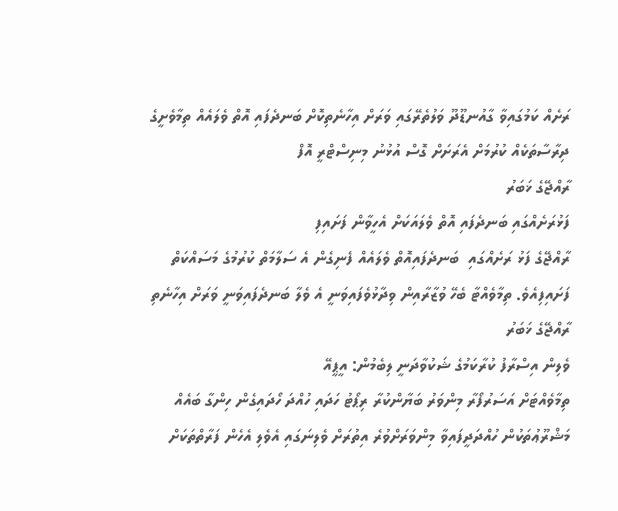ރަށެއް ކަމުގައިވާ ގާއުނޑޫދޫ ވަލުތެރޭގައި ވަރަށް އިހާނެތިކޮށް ބަނދެފައި އޮތް ވެލައެއް ތިމާވެށީގެ ދިރާސާތަކެއް ކުރުމަށް އެރަށަށް ގޮސް އުޅުނު މިނިސްޓްރީ އޮފް
ރާއްޖޭގެ ޚަބަރު
ފަޅުރަށެއްގައި ބަނދެފައި އޮތް ވެލައަކަށް އެހީވާން ފަށައިފި
ރާއްޖޭގެ ފަޅު ރަށެއްގައި  ބަނދެފައިއޮތް ވެލައެއް ފެނިގެން އެ ސަލާމަތް ކުރުމުގެ މަސައްކަތް ފަށައިފިއެވެ. ތިމާވެއްޓާ ބެހޭ ވުޒާރާއިން ވިދާޅުވެފައިވަނީ އެ ވެލާ ބަނދެފައިވަނީ ވަރަށް އިހާނެތި
ރާއްޖޭގެ ޚަބަރު
ވެލިން އިސްރާފު ކުރާކަމުގެ ޝަކުވާދަނީ ލިބެމުން: އީޕީއޭ
ތިމާވެއްޓަށް އަސަރުފޯރާ މިންވަރު ބަޔާންކުރާ ރިޕޯޓު ހަދައި ހުއްދަ ހޯދައިގެން ހިންގާ ބައެއް މަޝްރޫޢުތަކުން ހުއްދަދީފައިވާ މިންވަރަށްވުރެ އިތުރަށް ވެލިނަގައި އެވެލި އެހެން ފަރާތްތަކަށް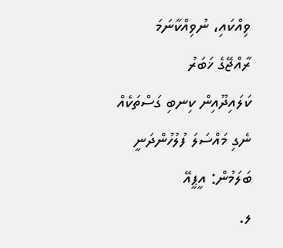ވިއްކައި، ނުވިއްކާނަމަ
ރާއްޖޭގެ ޚަބަރު
ކަލައިދޫއިން ކިނބި ގަސްތަކެއް ނެގި މައްސަލަ ފުލުހުންދަނީ ބަލަމުން: އީޕީއޭ
ލ.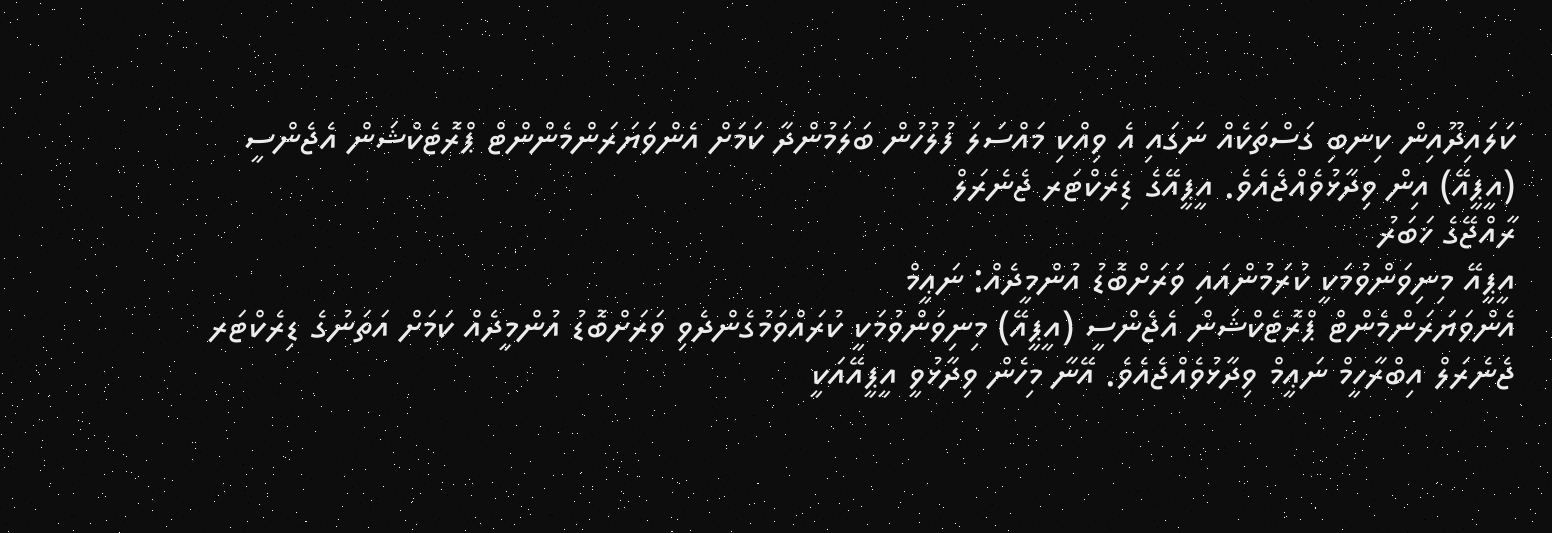ކަލައިދޫއިން ކިނބި ގަސްތަކެއް ނަގައި އެ ވިއްކި މައްސަލަ ފުލުހުން ބަލަމުންދާ ކަމަށް އެންވަޔަރަންމެންންޓް ޕްރޮޓެކްޝަން އެޖެންސީ (އީޕީއޭ) އިން ވިދާޅުވެއްޖެއެވެ. އީޕީއޭގެ ޑިރެކްޓަރ ޖެނެރަލް
ރާއްޖޭގެ ޚަބަރު
އީޕީއޭ މިނިވަންވުމަކީ ކުރަމުންއައި ވަރަށްބޮޑު އުންމީދެއް: ނަޢީމް
އެންވަޔަރަންމެންޓް ޕްރޮޓެކްޝަން އެޖެންސީ (އީޕީއޭ) މިނިވަންވުމަކީ ކުރައްވަމުގެންދެވި ވަރަށްބޮޑު އުންމީދެއް ކަމަށް އަތަނުގެ ޑިރެކްޓަރ ޖެނެރަލް އިބްރާހީމް ނަޢީމް ވިދާޅުވެއްޖެއެވެ. އޭނާ މިހެން ވިދާޅުވީ އީޕީއޭއަކީ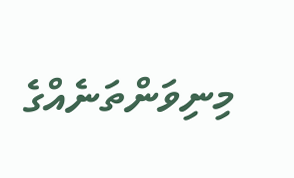މިނިވަންތަނެއްގެ